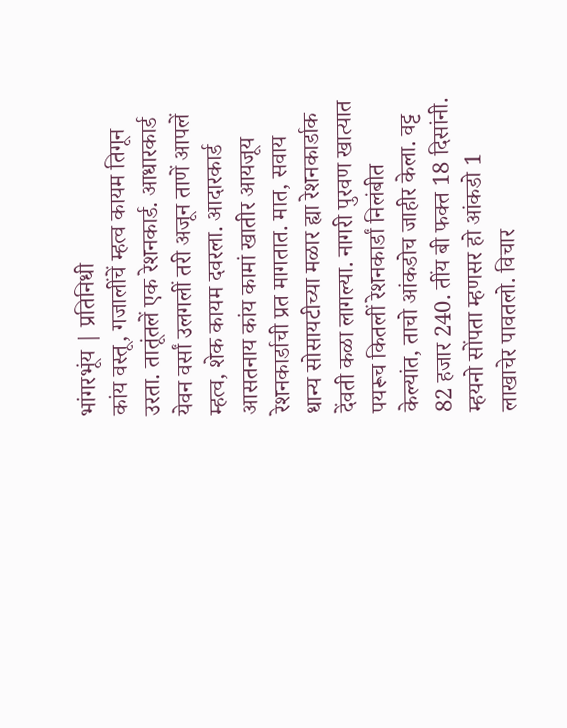भांगरभूंय | प्रतिनिधी
कांय वस्तू, गजालींचें म्हत्व कायम तिगून उरता. तातूंतलें एक रेशनकार्ड. आधारकार्ड येवन वर्सां उलगलीं तरी अजून ताणें आपलें म्हत्व, शेक कायम दवरला. आदारकार्ड आसतनाय कांय कामां खातीर आयजूय रेशनकार्डाची प्रत मागतात. मात, सवाय धान्य सोसायटीच्या मळार ह्या रेशनकार्डाक देंवती कळा लागल्या. नागरी पुरवण खात्यात पयरूच कितलीं रेशनकार्डां निलंबीत केल्यांत, ताचो आंकडोच जाहीर केला. वट्ट 82 हजार 240. तींय बी फक्त 18 दिसांनी. म्हयनो सोंपता म्हणसर हो आंकडो 1 लाखाचेर पावतलो. विचार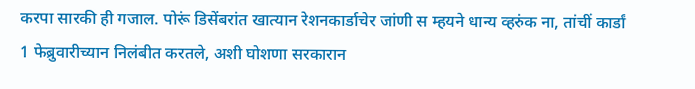करपा सारकी ही गजाल. पोरूं डिसेंबरांत खात्यान रेशनकार्डाचेर जांणी स म्हयने धान्य व्हरुंक ना, तांचीं कार्डां 1 फेब्रुवारीच्यान निलंबीत करतले, अशी घोशणा सरकारान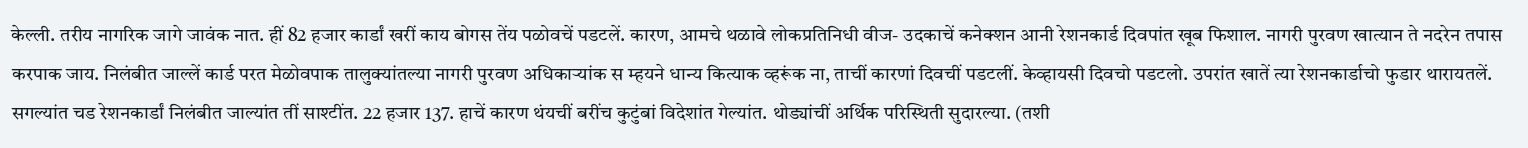केल्ली. तरीय नागरिक जागे जावंक नात. हीं 82 हजार कार्डां खरीं काय बोगस तेंय पळोवचें पडटलें. कारण, आमचे थळावे लोकप्रतिनिधी वीज- उदकाचें कनेक्शन आनी रेशनकार्ड दिवपांत खूब फिशाल. नागरी पुरवण खात्यान ते नदरेन तपास करपाक जाय. निलंबीत जाल्लें कार्ड परत मेळोवपाक तालुक्यांतल्या नागरी पुरवण अधिकाऱ्यांक स म्हयने धान्य कित्याक व्हरूंक ना, ताचीं कारणां दिवचीं पडटलीं. केव्हायसी दिवचो पडटलो. उपरांत खातें त्या रेशनकार्डाचो फुडार थारायतलें.
सगल्यांत चड रेशनकार्डां निलंबीत जाल्यांत तीं साश्टींत. 22 हजार 137. हाचें कारण थंयचीं बरींच कुटुंबां विदेशांत गेल्यांत. थोड्यांचीं अर्थिक परिस्थिती सुदारल्या. (तशी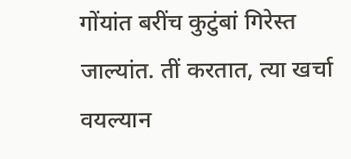गोंयांत बरींच कुटुंबां गिरेस्त जाल्यांत. तीं करतात, त्या खर्चा वयल्यान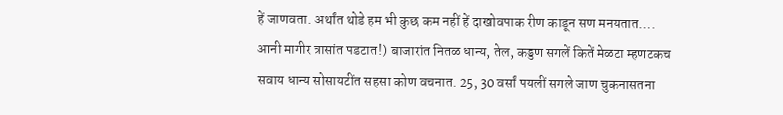हें जाणवता. अर्थांत थोडे हम भी कुछ कम नहीं हें दाखोवपाक रीण काडून सण मनयतात…. आनी मागीर त्रासांत पडटात!) बाजारांत नितळ धान्य, तेल, कड्डण सगलें कितें मेळटा म्हणटकच सवाय धान्य सोसायटींत सहसा कोण वचनात. 25, 30 वर्सां पयलीं सगले जाण चुकनासतना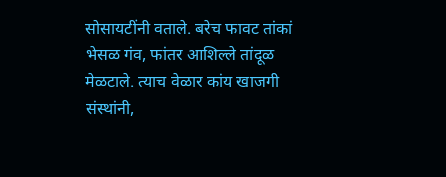सोसायटींनी वताले. बरेच फावट तांकां भेसळ गंव, फांतर आशिल्ले तांदूळ मेळटाले. त्याच वेळार कांय खाजगी संस्थांनी,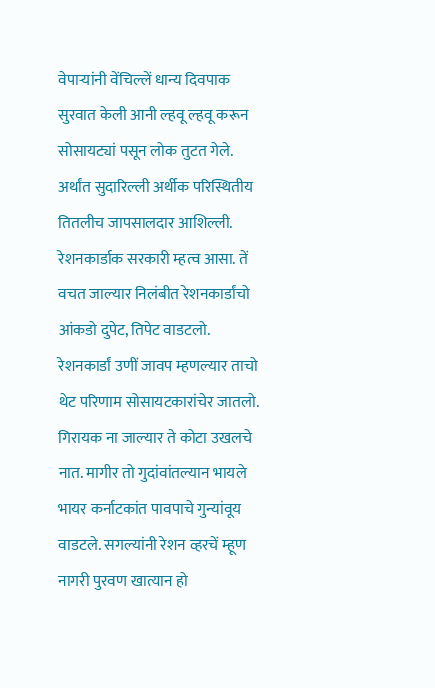वेपाऱ्यांनी वेंचिल्लें धान्य दिवपाक सुरवात केली आनी ल्हवू ल्हवू करून सोसायट्यां पसून लोक तुटत गेले. अर्थांत सुदारिल्ली अर्थीक परिस्थितीय तितलीच जापसालदार आशिल्ली. रेशनकार्डाक सरकारी म्हत्व आसा. तें वचत जाल्यार निलंबीत रेशनकार्डांचो आंकडो दुपेट, तिपेट वाडटलो.
रेशनकार्डां उणीं जावप म्हणल्यार ताचो थेट परिणाम सोसायटकारांचेर जातलो. गिरायक ना जाल्यार ते कोटा उखलचे नात. मागीर तो गुदांवांतल्यान भायले भायर कर्नाटकांत पावपाचे गुन्यांवूय वाडटले. सगल्यांनी रेशन व्हरचें म्हूण नागरी पुरवण खात्यान हो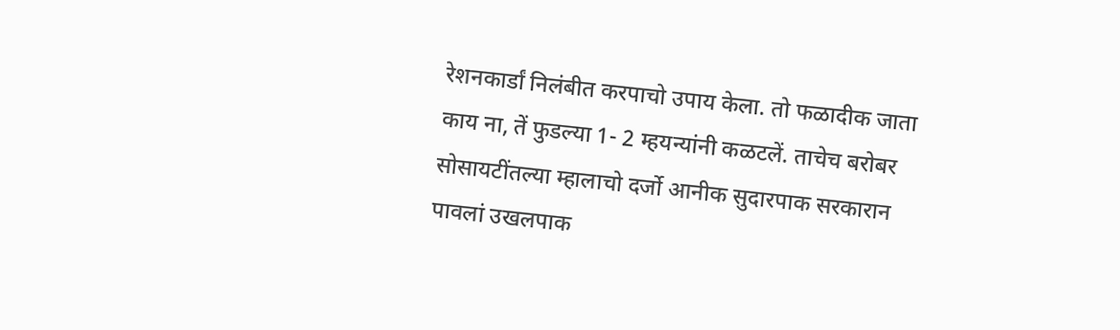रेशनकार्डां निलंबीत करपाचो उपाय केला. तो फळादीक जाता काय ना, तें फुडल्या 1- 2 म्हयन्यांनी कळटलें. ताचेच बरोबर सोसायटींतल्या म्हालाचो दर्जो आनीक सुदारपाक सरकारान पावलां उखलपाक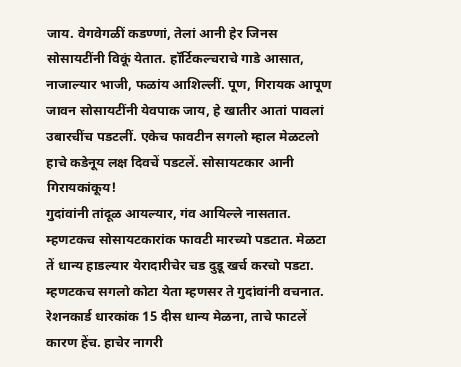जाय. वेगवेगळीं कडण्णां, तेलां आनी हेर जिनस सोसायटींनी विकूं येतात. हॉर्टिकल्चराचे गाडे आसात, नाजाल्यार भाजी, फळांय आशिल्लीं. पूण, गिरायक आपूण जावन सोसायटींनी येवपाक जाय, हे खातीर आतां पावलां उबारचींच पडटलीं. एकेच फावटीन सगलो म्हाल मेळटलो हाचे कडेनूय लक्ष दिवचें पडटलें. सोसायटकार आनी गिरायकांकूय!
गुदांवांनी तांदूळ आयल्यार, गंव आयिल्ले नासतात. म्हणटकच सोसायटकारांक फावटी मारच्यो पडटात. मेळटा तें धान्य हाडल्यार येरादारीचेर चड दुडू खर्च करचो पडटा. म्हणटकच सगलो कोटा येता म्हणसर ते गुदांवांनी वचनात. रेशनकार्ड धारकांक 15 दीस धान्य मेळना, ताचे फाटलें कारण हेंच. हाचेर नागरी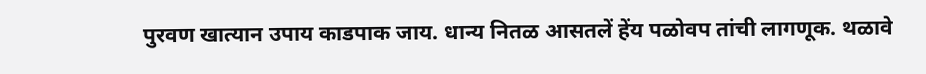पुरवण खात्यान उपाय काडपाक जाय. धान्य नितळ आसतलें हेंय पळोवप तांची लागणूक. थळावे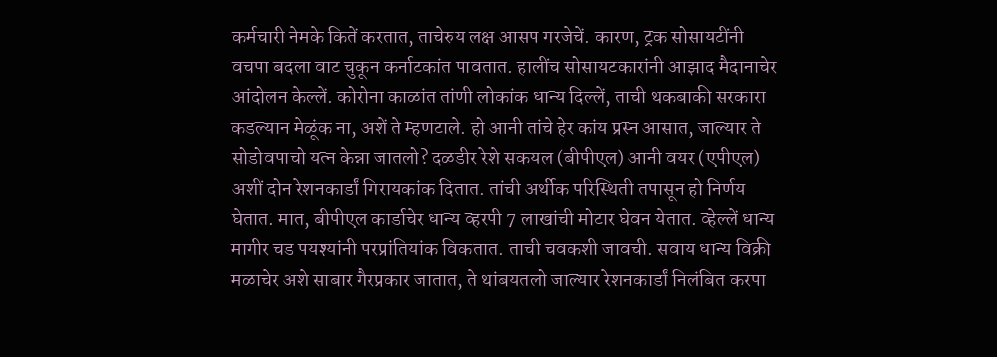कर्मचारी नेमके कितें करतात, ताचेरुय लक्ष आसप गरजेचें. कारण, ट्रक सोसायटींनी वचपा बदला वाट चुकून कर्नाटकांत पावतात. हालींच सोसायटकारांनी आझाद मैदानाचेर आंदोलन केल्लें. कोरोना काळांत तांणी लोकांक धान्य दिल्लें, ताची थकबाकी सरकारा कडल्यान मेळूंक ना, अशें ते म्हणटाले. हो आनी तांचे हेर कांय प्रस्न आसात, जाल्यार ते सोडोवपाचो यत्न केन्ना जातलो? दळडीर रेशे सकयल (बीपीएल) आनी वयर (एपीएल) अशीं दोन रेशनकार्डां गिरायकांक दितात. तांची अर्थीक परिस्थिती तपासून हो निर्णय घेतात. मात, बीपीएल कार्डाचेर धान्य व्हरपी 7 लाखांची मोटार घेवन येतात. व्हेल्लें धान्य मागीर चड पयश्यांनी परप्रांतियांक विकतात. ताची चवकशी जावची. सवाय धान्य विक्री मळाचेर अशे साबार गैरप्रकार जातात, ते थांबयतलो जाल्यार रेशनकार्डां निलंबित करपा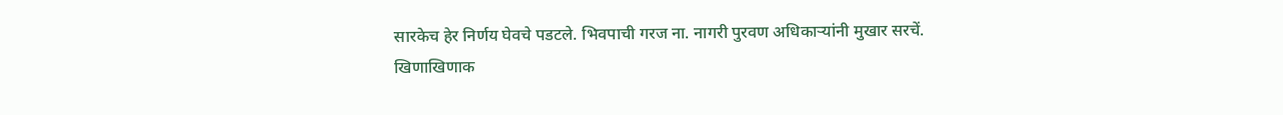सारकेच हेर निर्णय घेवचे पडटले. भिवपाची गरज ना. नागरी पुरवण अधिकाऱ्यांनी मुखार सरचें.
खिणाखिणाक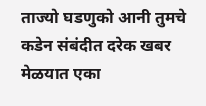ताज्यो घडणुको आनी तुमचे कडेन संबंदीत दरेक खबर मेळयात एका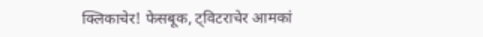क्लिकाचेर! फेसबूक, ट्विटराचेर आमकां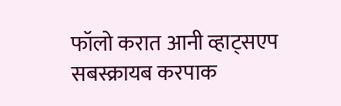फॉलो करात आनी व्हाट्सएप सबस्क्रायब करपाक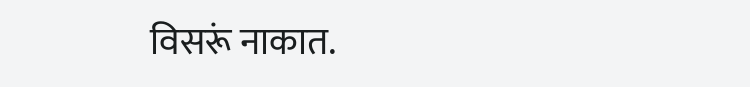विसरूं नाकात.